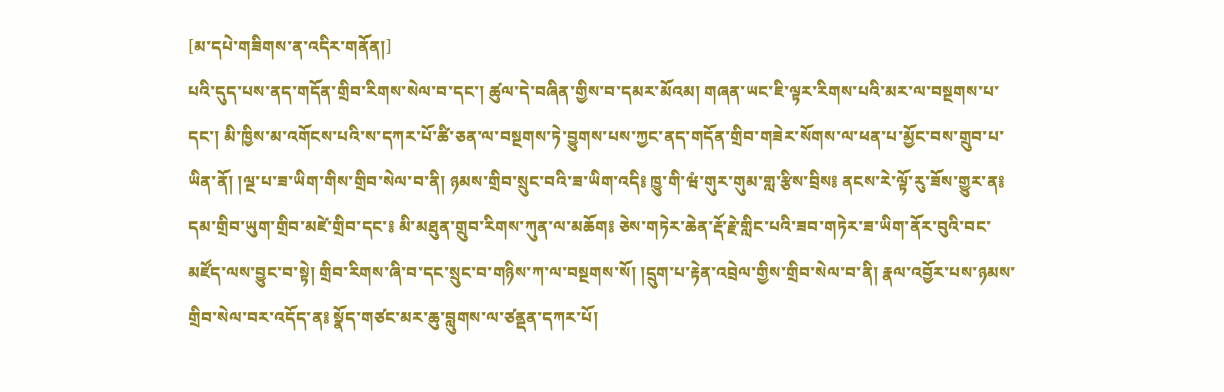[མ་དཔེ་གཟིགས་ན་འདིར་གནོན།]
པའི་དུད་པས་ནད་གདོན་གྲིབ་རིགས་སེལ་བ་དང་། ཚུལ་དེ་བཞིན་གྱིས་བ་དམར་མོའམ། གཞན་ཡང་ཇི་ལྟར་རིགས་པའི་མར་ལ་བསྔགས་པ་དང་། མི་ཁྱིས་མ་འགོངས་པའི་ས་དཀར་པོ་ཚི་ཅན་ལ་བསྔགས་ཏེ་བྱུགས་པས་ཀྱང་ནད་གདོན་གྲིབ་གཟེར་སོགས་ལ་ཕན་པ་མྱོང་བས་གྲུབ་པ་ཡིན་ནོ། །ལྔ་པ་ཟ་ཡིག་གིས་གྲིབ་སེལ་བ་ནི། ཉམས་གྲིབ་སྲུང་བའི་ཟ་ཡིག་འདི༔ ཁྱུ་གི་ཝཾ་གུར་གུམ་གླ་རྩིས་བྲིས༔ ནངས་རེ་ལྟོ་རུ་ཟོས་གྱུར་ན༔ དམ་གྲིབ་ཡུག་གྲིབ་མཛེ་གྲིབ་དང་༔ མི་མཐུན་གྲུབ་རིགས་ཀུན་ལ་མཆོག༔ ཅེས་གཏེར་ཆེན་རྡོ་རྗེ་གླིང་པའི་ཟབ་གཏེར་ཟ་ཡིག་ནོར་བུའི་བང་མཛོད་ལས་བྱུང་བ་སྟེ། གྲིབ་རིགས་ཞི་བ་དང་སྲུང་བ་གཉིས་ཀ་ལ་བསྔགས་སོ། །དྲུག་པ་རྟེན་འབྲེལ་གྱིས་གྲིབ་སེལ་བ་ནི། རྣལ་འབྱོར་པས་ཉམས་གྲིབ་སེལ་བར་འདོད་ན༔ སྣོད་གཙང་མར་ཆུ་བླུགས་ལ་ཙནྡན་དཀར་པོ།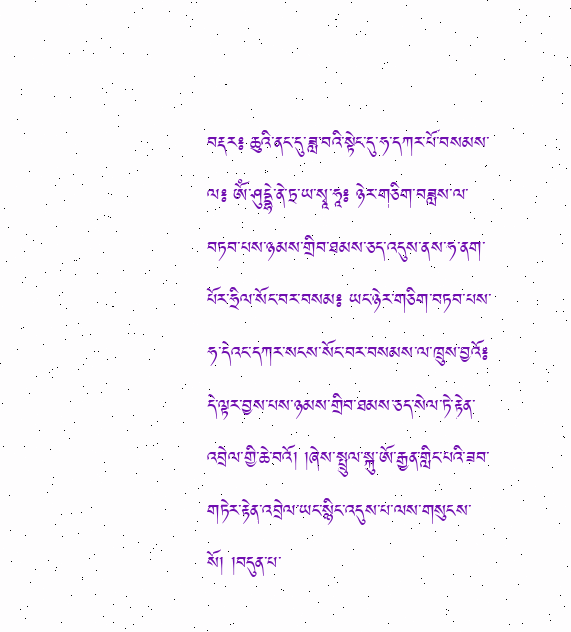བརྡར༔ ཆུའི་ནང་དུ་ཟླ་བའི་སྟེང་དུ་ཧ་དཀར་པོ་བསམས་ལ༔ ཨོཾ་ཤུདྡྷེ་ནེ་ཏྲ་ཡ་སྭཱ་ཧཱ༔ ཉེར་གཅིག་བཟླས་ལ་བཏབ་པས་ཉམས་གྲིབ་ཐམས་ཅད་འདུས་ནས་ཧ་ནག་པོར་ཧྲིལ་སོང་བར་བསམ༔ ཡང་ཉེར་གཅིག་བཏབ་པས་ཧ་དེའང་དཀར་སངས་སོང་བར་བསམས་ལ་ཁྲུས་བྱའོ༔ དེ་ལྟར་བྱས་པས་ཉམས་གྲིབ་ཐམས་ཅད་སེལ་ཏེ་རྟེན་འབྲེལ་གྱི་ཆེ་བའོ། །ཞེས་སྤྲུལ་སྐུ་ཨོ་རྒྱན་གླིང་པའི་ཟབ་གཏེར་རྟེན་འབྲེལ་ཡང་སྙིང་འདུས་པ་ལས་གསུངས་སོ། །བདུན་པ་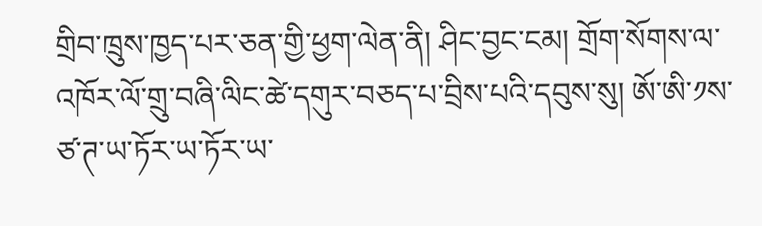གྲིབ་ཁྲུས་ཁྱད་པར་ཅན་གྱི་ཕྱག་ལེན་ནི། ཤིང་བྱང་ངམ། གྲོག་སོགས་ལ་འཁོར་ལོ་གྲུ་བཞི་ལིང་ཚེ་དགུར་བཅད་པ་བྲིས་པའི་དབུས་སུ། ཨོ་ཨི་༡ས་ཙ་ཊ་ཡ་ཏོར་ཡ་ཏོར་ཡ་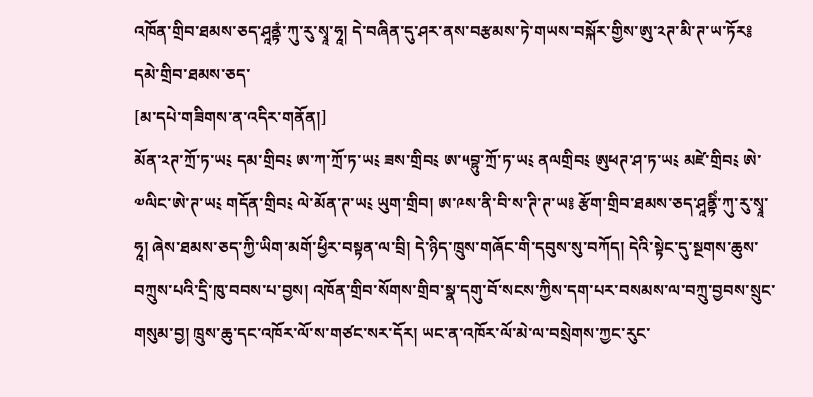འཁོན་གྲིབ་ཐམས་ཅད་ཤཱནྟཾ་ཀུ་རུ་སྭཱ་ཧཱ། དེ་བཞིན་དུ་ཤར་ནས་བརྩམས་ཏེ་གཡས་བསྐོར་གྱིས་ཨུ་༢ཊ་མི་ཊ་ཡ་ཏོར༔ དམེ་གྲིབ་ཐམས་ཅད་
[མ་དཔེ་གཟིགས་ན་འདིར་གནོན།]
མོན་༢ཊ་ཀྲོ་ཏ་ཡ༴ དམ་གྲིབ༴ ཨ་ཀ་ཀྲོ་ཏ་ཡ༴ ཟས་གྲིབ༴ ཨ་༥བྷུ་ཀྲོ་ཏ་ཡ༴ ནལགྲིབ༴ ཨུཕཊ་ཤ་ཏ་ཡ༴ མཛེ་གྲིབ༴ ཨེ་༧ལིང་ཨེ་ཊ་ཡ༴ གདོན་གྲིབ༴ ལེ་མོན་ཊ་ཡ༴ ཡུག་གྲིབ། ཨ་༩ས་ནི་བི་ས་ཊི་ཊ་ཡ༔ རྩོག་གྲིབ་ཐམས་ཅད་ཤཱནྟིཾ་ཀུ་རུ་སྭཱ་ཧཱ། ཞེས་ཐམས་ཅད་ཀྱི་ཡིག་མགོ་ཕྱིར་བསྟན་ལ་བྲི། དེ་ཉིད་ཁྲུས་གཞོང་གི་དབུས་སུ་བཀོད། དེའི་སྟེང་དུ་སྔགས་ཆུས་བཀྲུས་པའི་དྲི་ཁུ་བབས་པ་བྱས། འཁོན་གྲིབ་སོགས་གྲིབ་སྣ་དགུ་བོ་སངས་ཀྱིས་དག་པར་བསམས་ལ་བཀྲུ་བྱབས་སྲུང་གསུམ་བྱ། ཁྲུས་ཆུ་དང་འཁོར་ལོ་ས་གཙང་སར་དོར། ཡང་ན་འཁོར་ལོ་མེ་ལ་བསྲེགས་ཀྱང་རུང་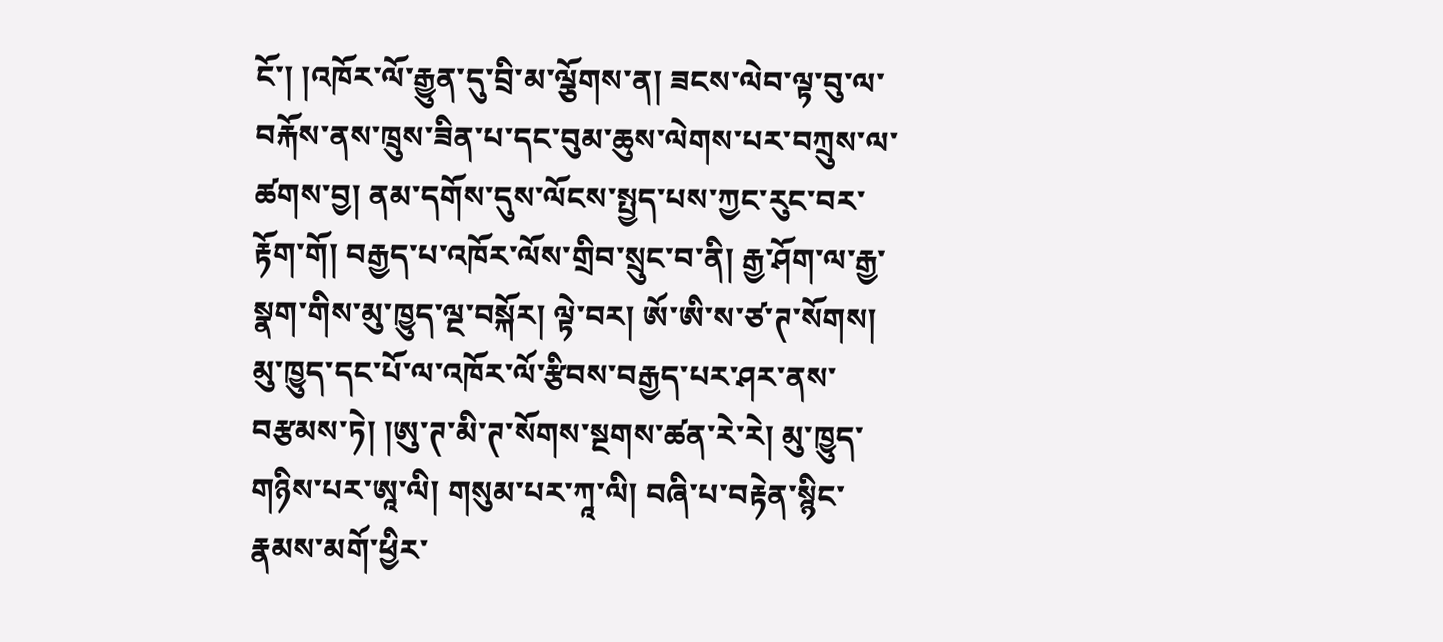ངོ་། །འཁོར་ལོ་རྒྱུན་དུ་བྲི་མ་ལྕོགས་ན། ཟངས་ལེབ་ལྟ་བུ་ལ་བརྐོས་ནས་ཁྲུས་ཟིན་པ་དང་བུམ་ཆུས་ལེགས་པར་བཀྲུས་ལ་ཚགས་བྱ། ནམ་དགོས་དུས་ལོངས་སྤྱད་པས་ཀྱང་རུང་བར་རྟོག་གོ། བརྒྱད་པ་འཁོར་ལོས་གྲིབ་སྲུང་བ་ནི། རྒྱ་ཤོག་ལ་རྒྱ་སྣག་གིས་མུ་ཁྱུད་ལྔ་བསྐོར། ལྟེ་བར། ཨོ་ཨི་ས་ཙ་ཊ་སོགས། མུ་ཁྱུད་དང་པོ་ལ་འཁོར་ལོ་རྩིབས་བརྒྱད་པར་ཤར་ནས་བརྩམས་ཏེ། །ཨུ་ཊ་མི་ཊ་སོགས་སྔགས་ཚན་རེ་རེ། མུ་ཁྱུད་གཉིས་པར་ཨཱ་ལི། གསུམ་པར་ཀཱ་ལི། བཞི་པ་བརྟེན་སྙིང་རྣམས་མགོ་ཕྱིར་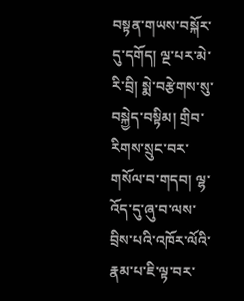བསྟན་གཡས་བསྐོར་དུ་དགོད། ལྔ་པར་མེ་རི་བྲི། སྨེ་བརྩེགས་སུ་བསྐྱེད་བསྟིམ། གྲིབ་རིགས་སྲུང་བར་གསོལ་བ་གདབ། ལྷ་འོད་དུ་ཞུ་བ་ལས་བྲིས་པའི་འཁོར་ལོའི་རྣམ་པ་ཇི་ལྟ་བར་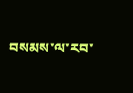བསམས་ལ་རབ་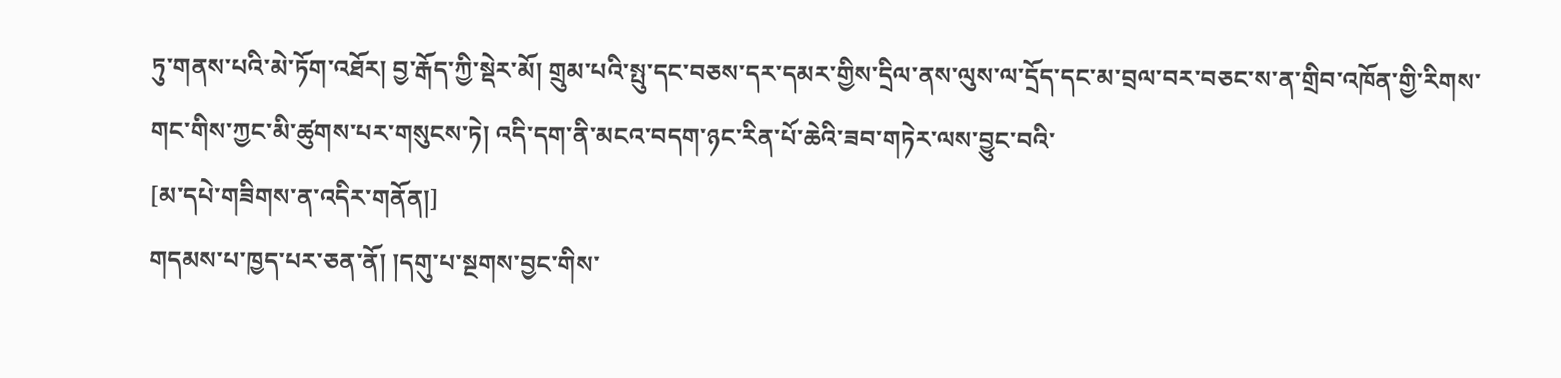ཏུ་གནས་པའི་མེ་ཏོག་འཐོར། བྱ་རྒོད་ཀྱི་སྡེར་མོ། གྲུམ་པའི་སྤུ་དང་བཅས་དར་དམར་གྱིས་དྲིལ་ནས་ལུས་ལ་དྲོད་དང་མ་བྲལ་བར་བཅང་ས་ན་གྲིབ་འཁོན་གྱི་རིགས་གང་གིས་ཀྱང་མི་ཚུགས་པར་གསུངས་ཏེ། འདི་དག་ནི་མངའ་བདག་ཉང་རིན་པོ་ཆེའི་ཟབ་གཏེར་ལས་བྱུང་བའི་
[མ་དཔེ་གཟིགས་ན་འདིར་གནོན།]
གདམས་པ་ཁྱད་པར་ཅན་ནོ། །དགུ་པ་སྔགས་བྱང་གིས་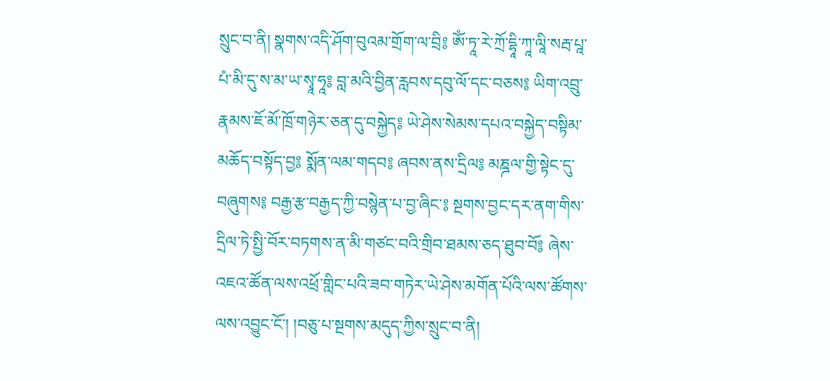སྲུང་བ་ནི། སྣགས་འདི་ཤོག་བུའམ་གྲོག་ལ་བྲི༔ ཨོཾ་ཏཱ་རེ་ཀྲོ་དྷཱི་ཀཱ་ལཱི་སརྦ་པཱ་པཾ་མི་དུ་ས་མ་ཡ་སྭཱ་ཧཱ༔ བླ་མའི་བྱིན་རླབས་དབུ་ལོ་དང་བཅས༔ ཡིག་འབྲུ་རྣམས་ཇོ་མོ་ཁྲོ་གཉེར་ཅན་དུ་བསྐྱེད༔ ཡེ་ཤེས་སེམས་དཔའ་བསྐྱེད་བསྟིམ་མཆོད་བསྟོད་བྱ༔ སྨོན་ལམ་གདབ༔ ཞབས་ནས་དྲིལ༔ མཎྜལ་གྱི་སྟེང་དུ་བཞུགས༔ བརྒྱ་རྩ་བརྒྱད་ཀྱི་བསྙེན་པ་བྱ་ཞིང་༔ སྔགས་བྱང་དར་ནག་གིས་དྲིལ་ཏེ་སྤྱི་བོར་བཏགས་ན་མི་གཙང་བའི་གྲིབ་ཐམས་ཅད་ཐུབ་བོ༔ ཞེས་འཇའ་ཚོན་ལས་འཕྲོ་གླིང་པའི་ཟབ་གཏེར་ཡེ་ཤེས་མགོན་པོའི་ལས་ཚོགས་ལས་འབྱུང་ངོ་། །བཅུ་པ་སྔགས་མདུད་ཀྱིས་སྲུང་བ་ནི།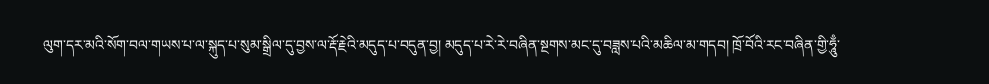ལུག་དར་མའི་སོག་བལ་གཡས་པ་ལ་སྐུད་པ་སུམ་སྒྲིལ་དུ་བྱས་ལ་རྡོ་རྗེའི་མདུད་པ་བདུན་བྱ། མདུད་པ་རེ་རེ་བཞིན་སྔགས་མང་དུ་བཟླས་པའི་མཆིལ་མ་གདབ། ཁྲོ་བོའི་རང་བཞིན་གྱི་ཧཱུྃ་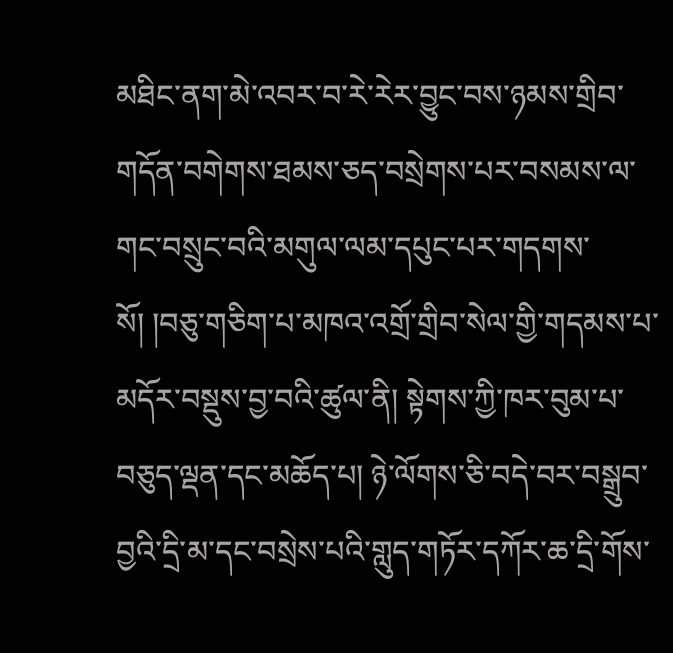མཐིང་ནག་མེ་འབར་བ་རེ་རེར་བྱུང་བས་ཉམས་གྲིབ་གདོན་བགེགས་ཐམས་ཅད་བསྲེགས་པར་བསམས་ལ་གང་བསྲུང་བའི་མགུལ་ལམ་དཔུང་པར་གདགས་སོ། །བཅུ་གཅིག་པ་མཁའ་འགྲོ་གྲིབ་སེལ་གྱི་གདམས་པ་མདོར་བསྡུས་བྱ་བའི་ཚུལ་ནི། སྟེགས་ཀྱི་ཁར་བུམ་པ་བཅུད་ལྡན་དང་མཆོད་པ། ཉེ་ལོགས་ཅི་བདེ་བར་བསྒྲུབ་བྱའི་དྲི་མ་དང་བསྲེས་པའི་གླུད་གཏོར་དཀོར་ཆ་དྲི་གོས་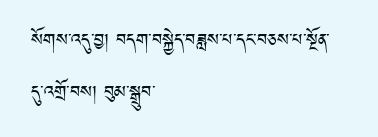སོགས་འདུ་བྱ། བདག་བསྐྱེད་བཟླས་པ་དང་བཅས་པ་སྔོན་དུ་འགྲོ་བས། བུམ་སྒྲུབ་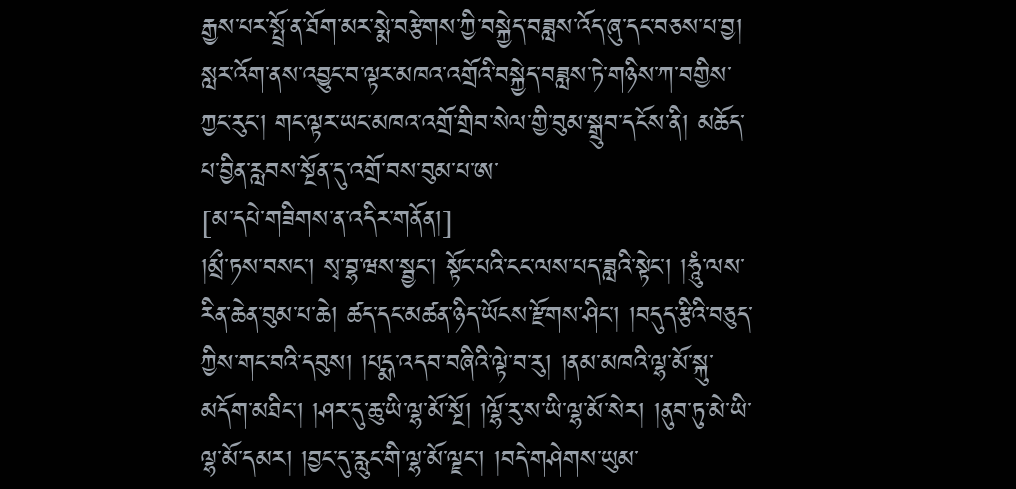རྒྱས་པར་སྤྲོ་ན་ཐོག་མར་སྨེ་བརྩེགས་ཀྱི་བསྐྱེད་བཟླས་འོད་ཞུ་དང་བཅས་པ་བྱ། སླར་འོག་ནས་འབྱུང་བ་ལྟར་མཁའ་འགྲོའི་བསྐྱེད་བཟླས་ཏེ་གཉིས་ཀ་བགྱིས་ཀྱང་རུང་། གང་ལྟར་ཡང་མཁའ་འགྲོ་གྲིབ་སེལ་གྱི་བུམ་སྒྲུབ་དངོས་ནི། མཆོད་པ་བྱིན་རླབས་སྔོན་དུ་འགྲོ་བས་བུམ་པ་ཨ་
[མ་དཔེ་གཟིགས་ན་འདིར་གནོན།]
།མྲྀ་ཏས་བསང་། སྭ་བྷ་ཝས་སྦྱང་། སྟོང་པའི་ངང་ལས་པད་ཟླའི་སྟེང་། །ཧཱུཾ་ལས་རིན་ཆེན་བུམ་པ་ཆེ། ཚད་དང་མཚན་ཉིད་ཡོངས་རྫོགས་ཤིང་། །བདུད་རྩིའི་བཅུད་ཀྱིས་གང་བའི་དབུས། །པདྨ་འདབ་བཞིའི་ལྟེ་བ་རུ། །ནམ་མཁའི་ལྷ་མོ་སྐུ་མདོག་མཐིང་། །ཤར་དུ་ཆུ་ཡི་ལྷ་མོ་སྔོ། །ལྷོ་རུ་ས་ཡི་ལྷ་མོ་སེར། །ནུབ་ཏུ་མེ་ཡི་ལྷ་མོ་དམར། །བྱང་དུ་རླུང་གི་ལྷ་མོ་ལྗང་། །བདེ་གཤེགས་ཡུམ་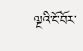ལྔའི་ངོ་བོར་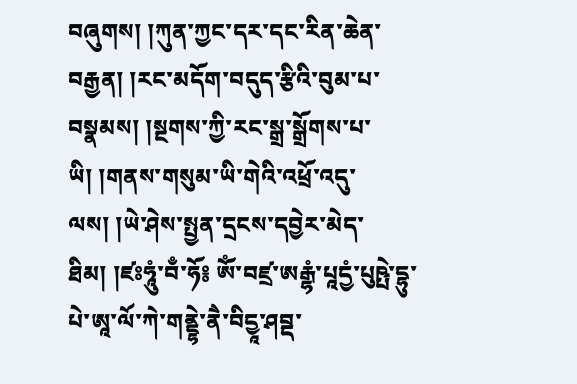བཞུགས། །ཀུན་ཀྱང་དར་དང་རིན་ཆེན་བརྒྱན། །རང་མདོག་བདུད་རྩིའི་བུམ་པ་བསྣམས། །སྔགས་ཀྱི་རང་སྒྲ་སྒྲོགས་པ་ཡི། །གནས་གསུམ་ཡི་གེའི་འཕྲོ་འདུ་ལས། །ཡེ་ཤེས་སྤྱན་དྲངས་དབྱེར་མེད་ཐིམ། །ཛཿཧཱུཾ་བྃ་ཧོ༔ ཨོཾ་བཛྲ་ཨརྒྷཾ་པཱདྱཾ་པུཥྤེ་དྷུ་པེ་ཨཱ་ལོ་ཀེ་གནྡྷེ་ནཻ་བིདྱཱ་ཤབྡ་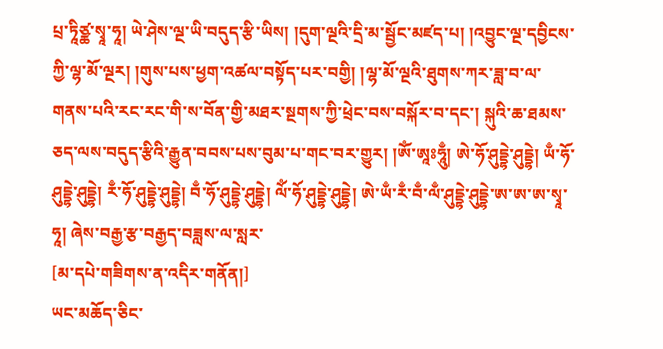པྲ་ཏཱིཙྪ་སྭཱ་ཧཱ། ཡེ་ཤེས་ལྔ་ཡི་བདུད་རྩི་ཡིས། །དུག་ལྔའི་དྲི་མ་སྦྱོང་མཛད་པ། །འབྱུང་ལྔ་དབྱིངས་ཀྱི་ལྷ་མོ་ལྔར། །གུས་པས་ཕྱག་འཚལ་བསྟོད་པར་བགྱི། །ལྷ་མོ་ལྔའི་ཐུགས་ཀར་ཟླ་བ་ལ་གནས་པའི་རང་རང་གི་ས་བོན་གྱི་མཐར་སྔགས་ཀྱི་ཕྲེང་བས་བསྐོར་བ་དང་། སྐུའི་ཆ་ཐམས་ཅད་ལས་བདུད་རྩིའི་རྒྱུན་བབས་པས་བུམ་པ་གང་བར་གྱུར། །ཨོཾ་ཨཱཿཧཱུྃ། ཨེ་ཧོ་ཤུདྡྷེ་ཤུདྡྷེ། ཡྃ་ཧོ་ཤུདྡྷེ་ཤུདྡྷེ། རྃ་ཧོ་ཤུདྡྷེ་ཤུདྡྷེ། བྃ་ཧོ་ཤུདྡྷེ་ཤུདྡྷེ། ལོཾ་ཧོ་ཤུདྡྷེ་ཤུདྡྷེ། ཨེ་ཡྃ་རྃ་བྃ་ལྃ་ཤུདྡྷེ་ཤུདྡྷེ་ཨ་ཨ་ཨ་སྭཱ་ཧཱ། ཞེས་བརྒྱ་རྩ་བརྒྱད་བཟླས་ལ་སླར་
[མ་དཔེ་གཟིགས་ན་འདིར་གནོན།]
ཡང་མཆོད་ཅིང་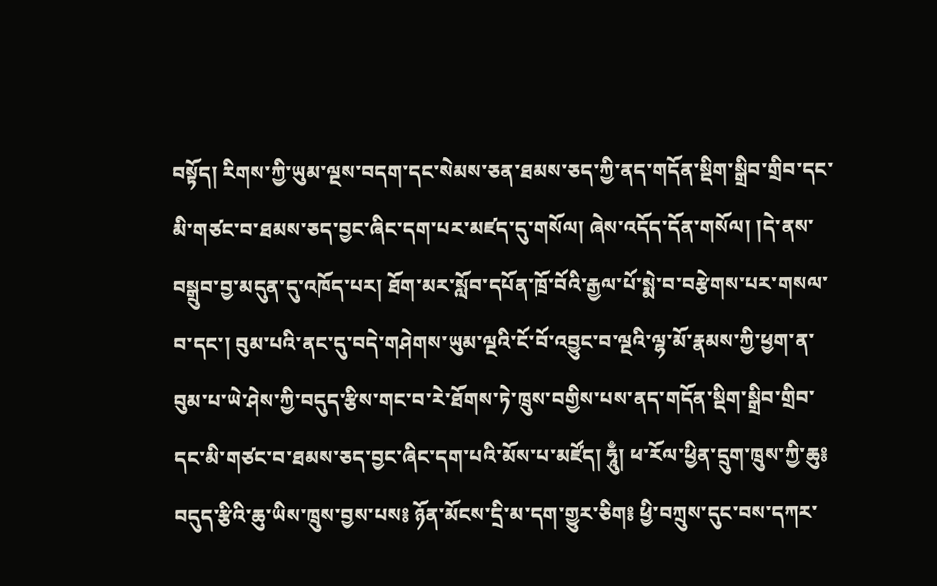བསྟོད། རིགས་ཀྱི་ཡུམ་ལྔས་བདག་དང་སེམས་ཅན་ཐམས་ཅད་ཀྱི་ནད་གདོན་སྡིག་སྒྲིབ་གྲིབ་དང་མི་གཙང་བ་ཐམས་ཅད་བྱང་ཞིང་དག་པར་མཛད་དུ་གསོལ། ཞེས་འདོད་དོན་གསོལ། །དེ་ནས་བསྒྲུབ་བྱ་མདུན་དུ་འཁོད་པར། ཐོག་མར་སློབ་དཔོན་ཁྲོ་བོའི་རྒྱལ་པོ་སྨེ་བ་བརྩེགས་པར་གསལ་བ་དང་། བུམ་པའི་ནང་དུ་བདེ་གཤེགས་ཡུམ་ལྔའི་ངོ་བོ་འབྱུང་བ་ལྔའི་ལྷ་མོ་རྣམས་ཀྱི་ཕྱག་ན་བུམ་པ་ཡེ་ཤེས་ཀྱི་བདུད་རྩིས་གང་བ་རེ་ཐོགས་ཏེ་ཁྲུས་བགྱིས་པས་ནད་གདོན་སྡིག་སྒྲིབ་གྲིབ་དང་མི་གཙང་བ་ཐམས་ཅད་བྱང་ཞིང་དག་པའི་མོས་པ་མཛོད། ཧཱུྃ། ཕ་རོལ་ཕྱིན་དྲུག་ཁྲུས་ཀྱི་ཆུ༔ བདུད་རྩིའི་ཆུ་ཡིས་ཁྲུས་བྱས་པས༔ ཉོན་མོངས་དྲི་མ་དག་གྱུར་ཅིག༔ ཕྱི་བཀྲུས་དུང་བས་དཀར་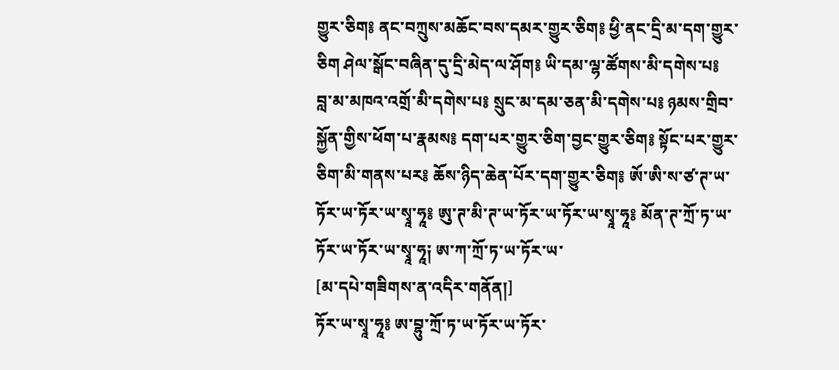གྱུར་ཅིག༔ ནང་བཀྲུས་མཆོང་བས་དམར་གྱུར་ཅིག༔ ཕྱི་ནང་དྲི་མ་དག་གྱུར་ཅིག ཤེལ་སྒོང་བཞིན་དུ་དྲི་མེད་ལ་ཤོག༔ ཡི་དམ་ལྷ་ཚོགས་མི་དགེས་པ༔ བླ་མ་མཁའ་འགྲོ་མི་དགེས་པ༔ སྲུང་མ་དམ་ཅན་མི་དགེས་པ༔ ཉམས་གྲིབ་སྐྱོན་གྱིས་ཕོག་པ་རྣམས༔ དག་པར་གྱུར་ཅིག་བྱང་གྱུར་ཅིག༔ སྟོང་པར་གྱུར་ཅིག་མི་གནས་པར༔ ཆོས་ཉིད་ཆེན་པོར་དག་གྱུར་ཅིག༔ ཨོ་ཨི་ས་ཙ་ཊ་ཡ་ཏོར་ཡ་ཏོར་ཡ་སྭཱ་ཧཱ༔ ཨུ་ཊ་མི་ཊ་ཡ་ཏོར་ཡ་ཏོར་ཡ་སྭཱ་ཧཱ༔ མོན་ཊ་ཀྲོ་ཏ་ཡ་ཏོར་ཡ་ཏོར་ཡ་སྭཱ་ཧཱ༏ ཨ་ཀ་ཀྲོ་ཏ་ཡ་ཏོར་ཡ་
[མ་དཔེ་གཟིགས་ན་འདིར་གནོན།]
ཏོར་ཡ་སྭཱ་ཧཱ༔ ཨ་བྷུ་ཀྲོ་ཏ་ཡ་ཏོར་ཡ་ཏོར་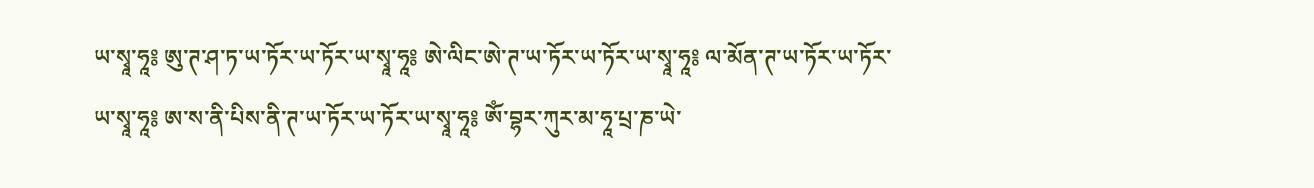ཡ་སྭཱ་ཧཱ༔ ཨུ་ཊ་ཤ་ཏ་ཡ་ཏོར་ཡ་ཏོར་ཡ་སྭཱ་ཧཱ༔ ཨེ་ལིང་ཨེ་ཊ་ཡ་ཏོར་ཡ་ཏོར་ཡ་སྭཱ་ཧཱ༔ ལ་མོན་ཊ་ཡ་ཏོར་ཡ་ཏོར་ཡ་སྭཱ་ཧཱ༔ ཨ་ས་ནི་པིས་ནི་ཊ་ཡ་ཏོར་ཡ་ཏོར་ཡ་སྭཱ་ཧཱ༔ ཨོཾ་བྷར་ཀུར་མ་ཧཱ་པྲ་ཎ་ཡེ་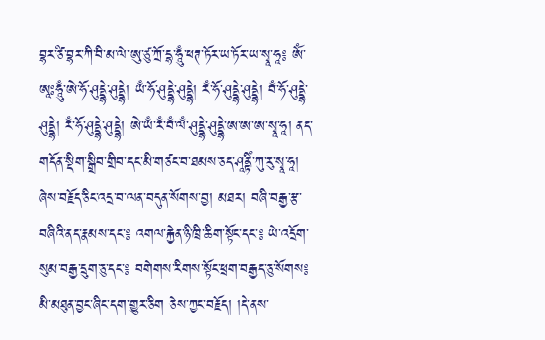བྷར་ཙི་བྷར་ཀི་བི་མ་ལེ་ཨུ་ཙུ་ཀྲོ་དྷ་ཧཱུྃ་ཕཊ་ཏོར་ཡ་ཏོར་ཡ་སྭཱ་ཧཱ༔ ཨོཾ་ཨཱཿཧཱུྃ་ཨེ་ཧོ་ཤུདྡྷེ་ཤུདྡྷེ། ཡྃ་ཧོ་ཤུདྡྷེ་ཤུདྡྷེ། རྃ་ཧོ་ཤུདྡྷེ་ཤུདྡྷེ། བྃ་ཧོ་ཤུདྡྷེ་ཤུདྡྷེ། རྃ་ཧོ་ཤུདྡྷེ་ཤུདྡྷེ། ཨེ་ཡྃ་རྃ་བྃ་ལྃ་ཤུདྡྷེ་ཤུདྡྷེ་ཨ་ཨ་ཨ་སྭཱ་ཧཱ། ནད་གདོན་སྡིག་སྒྲིབ་གྲིབ་དང་མི་གཙང་བ་ཐམས་ཅད་ཤཱནྟིཾ་ཀུ་རུ་སྭཱ་ཧཱ། ཞེས་བརྗོད་ཅིང་འདྲ་བ་ལན་བདུན་སོགས་བྱ། མཐར། བཞི་བརྒྱ་རྩ་བཞིའི་ནད་རྣམས་དང་༔ འགལ་རྐྱེན་ཉི་ཁྲི་ཆིག་སྟོང་དང་༔ ཡེ་འདྲོག་སུམ་བརྒྱ་དྲུག་ཅུ་དང་༔ བགེགས་རིགས་སྟོང་ཕྲག་བརྒྱད་ཅུ་སོགས༔ མི་མཐུན་བྱང་ཞིང་དག་གྱུར་ཅིག ཅེས་ཀྱང་བརྗོད། །དེ་ནས་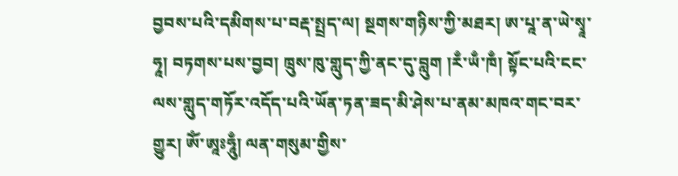བྱབས་པའི་དམིགས་པ་བརྡ་སྤྲད་ལ། སྔགས་གཉིས་ཀྱི་མཐར། ཨ་པཱ་ན་ཡེ་སྭཱ་ཧཱ། བཏགས་པས་བྱབ། ཁྲུས་ཁུ་གླུད་ཀྱི་ནང་དུ་བླུག །རྃ་ཡྃ་ཁྃ། སྟོང་པའི་ངང་ལས་གླུད་གཏོར་འདོད་པའི་ཡོན་ཏན་ཟད་མི་ཤེས་པ་ནམ་མཁའ་གང་བར་གྱུར། ཨོཾ་ཨཱཿཧཱུྃ། ལན་གསུམ་གྱིས་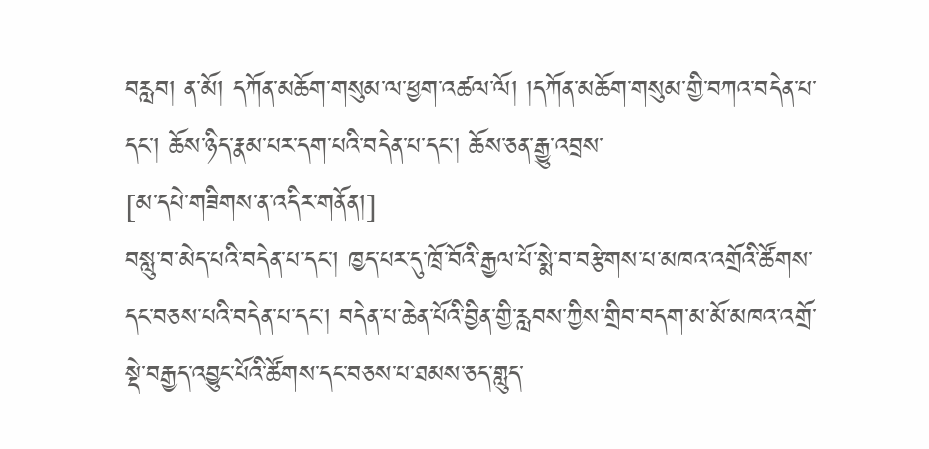བརླབ། ན་མོ། དཀོན་མཆོག་གསུམ་ལ་ཕྱག་འཚལ་ལོ། །དཀོན་མཆོག་གསུམ་གྱི་བཀའ་བདེན་པ་དང་། ཆོས་ཉིད་རྣམ་པར་དག་པའི་བདེན་པ་དང་། ཆོས་ཅན་རྒྱུ་འབྲས་
[མ་དཔེ་གཟིགས་ན་འདིར་གནོན།]
བསླུ་བ་མེད་པའི་བདེན་པ་དང་། ཁྱད་པར་དུ་ཁྲོ་བོའི་རྒྱལ་པོ་སྨེ་བ་བརྩེགས་པ་མཁའ་འགྲོའི་ཚོགས་དང་བཅས་པའི་བདེན་པ་དང་། བདེན་པ་ཆེན་པོའི་བྱིན་གྱི་རླབས་ཀྱིས་གྲིབ་བདག་མ་མོ་མཁའ་འགྲོ་སྡེ་བརྒྱད་འབྱུང་པོའི་ཚོགས་དང་བཅས་པ་ཐམས་ཅད་གླུད་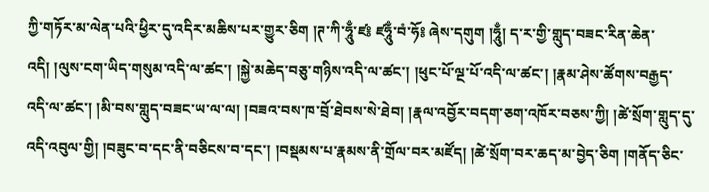ཀྱི་གཏོར་མ་ལེན་པའི་ཕྱིར་དུ་འདིར་མཆིས་པར་གྱུར་ཅིག །ཊ་ཀི་ཧཱུྃ་ཛ༔ ཛཧཱུྃ་བཾ་ཧོ༔ ཞེས་དགུག །ཧཱུྃ། ད་ར་གྱི་གླུད་བཟང་རིན་ཆེན་འདི། །ལུས་ངག་ཡིད་གསུམ་འདི་ལ་ཚང་། །སྐྱེ་མཆེད་བཅུ་གཉིས་འདི་ལ་ཚང་། །ཕུང་པོ་ལྔ་པོ་འདི་ལ་ཚང་། །རྣམ་ཤེས་ཚོགས་བརྒྱད་འདི་ལ་ཚང་། །མི་བས་གླུད་བཟང་ཡ་ལ་ལ། །བཟའ་བས་ཁ་བྲོ་ཐེབས་སེ་ཐེབ། །རྣལ་འབྱོར་བདག་ཅག་འཁོར་བཅས་ཀྱི། །ཚེ་སྲོག་གླུད་དུ་འདི་འབུལ་གྱི། །བཟུང་བ་དང་ནི་བཅིངས་བ་དང་། །བསྡམས་པ་རྣམས་ནི་གྲོལ་བར་མཛོད། །ཚེ་སྲོག་བར་ཆད་མ་བྱེད་ཅིག །གནོད་ཅིང་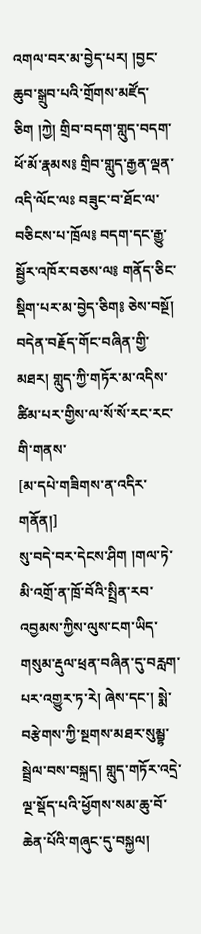འགལ་བར་མ་བྱེད་པར། །བྱང་ཆུབ་སྒྲུབ་པའི་གྲོགས་མཛོད་ཅིག །ཀྱེ། གྲིབ་བདག་གླུད་བདག་ཕོ་མོ་རྣམས༔ གྲིབ་གླུད་རྒྱན་ལྡན་འདི་ལོང་ལཿ བཟུང་བ་ཐོང་ལ་བཅིངས་པ་ཁྲོལ༔ བདག་དང་རྒྱུ་སྦྱོར་འཁོར་བཅས་ལ༔ གནོད་ཅིང་སྡིག་པར་མ་བྱེད་ཅིག༔ ཅེས་བསྔོ། བདེན་བརྗོད་གོང་བཞིན་གྱི་མཐར། གླུད་ཀྱི་གཏོར་མ་འདིས་ཚིམ་པར་གྱིས་ལ་སོ་སོ་རང་རང་གི་གནས་
[མ་དཔེ་གཟིགས་ན་འདིར་གནོན།]
སུ་བདེ་བར་དེངས་ཤིག །གལ་ཏེ་མི་འགྲོ་ན་ཁྲོ་བོའི་སྤྲིན་རབ་འབྱམས་ཀྱིས་ལུས་ངག་ཡིད་གསུམ་རྡུལ་ཕྲན་བཞིན་དུ་བརླག་པར་འགྱུར་ཏ་རེ། ཞེས་དང་། སྨེ་བརྩེགས་ཀྱི་སྔགས་མཐར་སུམྦྷ་སྦྲེལ་བས་བསྐྲད། གླུད་གཏོར་འདྲེ་ལྔ་སྡོད་པའི་ཕྱོགས་སམ་ཆུ་བོ་ཆེན་པོའི་གཞུང་དུ་བསྐྱལ།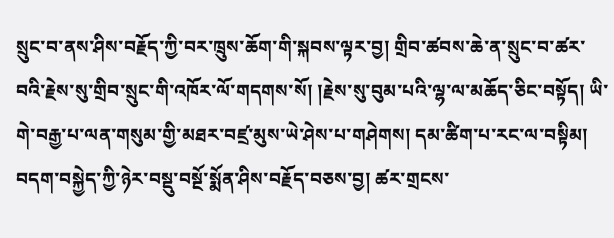སྲུང་བ་ནས་ཤིས་བརྗོད་ཀྱི་བར་ཁྲུས་ཆོག་གི་སྐབས་ལྟར་བྱ། གྲིབ་ཚབས་ཆེ་ན་སྲུང་བ་ཚར་བའི་རྗེས་སུ་གྲིབ་སྲུང་གི་འཁོར་ལོ་གདགས་སོ། །རྗེས་སུ་བུམ་པའི་ལྷ་ལ་མཆོད་ཅིང་བསྟོད། ཡི་གེ་བརྒྱ་པ་ལན་གསུམ་གྱི་མཐར་བཛྲ་མུས་ཡེ་ཤེས་པ་གཤེགས། དམ་ཚིག་པ་རང་ལ་བསྟིམ། བདག་བསྐྱེད་ཀྱི་ཉེར་བསྡུ་བསྔོ་སྨོན་ཤིས་བརྗོད་བཅས་བྱ། ཚར་གྲངས་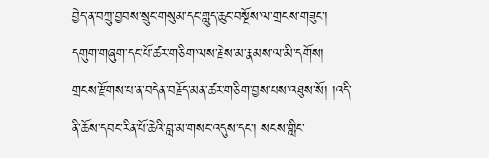བྱེད་ན་བཀྲུ་བྱབས་སྲུང་གསུམ་དང་གླུད་ཆུང་བསྔོས་ལ་གྲངས་གཟུང་། དགུག་གཞུག་དང་པོ་ཚར་གཅིག་ལས་རྗེས་མ་རྣམས་ལ་མི་དགོས། གྲངས་རྫོགས་པ་ན་བདེན་བརྗོད་མན་ཚར་གཅིག་བྱས་པས་འཐུས་སོ། །འདི་ནི་ཆོས་དབང་རིན་པོ་ཆེའི་བླ་མ་གསང་འདུས་དང་། སངས་གླིང་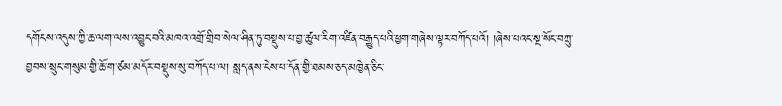དགོངས་འདུས་ཀྱི་ཆ་ལག་ལས་འབྱུང་བའི་མཁའ་འགྲོ་གྲིབ་སེལ་ཤིན་ཏུ་བསྡུས་པ་བྱ་ཚུལ་རིག་འཛིན་བརྒྱུད་པའི་ཕྱག་གཞེས་ལྟར་བཀོད་པའོ། །ཞེས་པའང་སྔ་སོང་བཀྲུ་བྱབས་སྲུང་གསུམ་གྱི་ཆོ་ག་ཙམ་མདོར་བསྡུས་སུ་བཀོད་པ་ལ། སླད་ནས་ངེས་པ་དོན་གྱི་ཐམས་ཅད་མཁྱེན་ཅིང་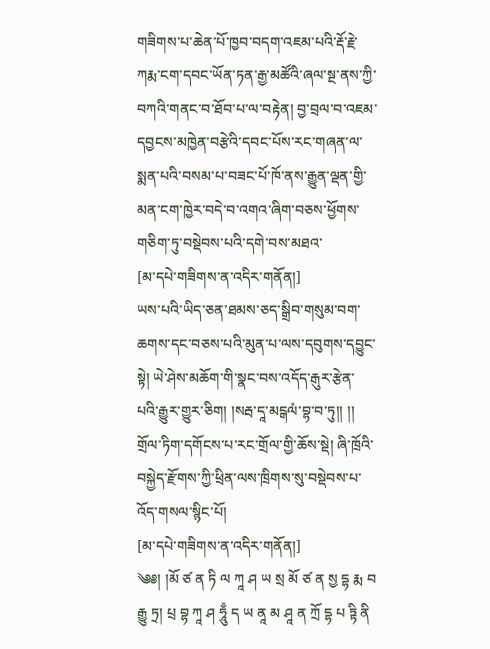གཟིགས་པ་ཆེན་པོ་ཁྱབ་བདག་འཇམ་པའི་རྡོ་རྗེ་ཀརྨ་ངག་དབང་ཡོན་ཏན་རྒྱ་མཚོའི་ཞལ་སྔ་ནས་ཀྱི་བཀའི་གནང་བ་ཐོབ་པ་ལ་བརྟེན། བྱ་བྲལ་བ་འཇམ་དབྱངས་མཁྱེན་བརྩེའི་དབང་པོས་རང་གཞན་ལ་སྨན་པའི་བསམ་པ་བཟང་པོ་ཁོ་ནས་རྒྱུན་ལྡན་གྱི་མན་ངག་ཁྱེར་བདེ་བ་འགའ་ཞིག་བཅས་ཕྱོགས་གཅིག་ཏུ་བསྡེབས་པའི་དགེ་བས་མཐའ་
[མ་དཔེ་གཟིགས་ན་འདིར་གནོན།]
ཡས་པའི་ཡིད་ཅན་ཐམས་ཅད་སྒྲིབ་གསུམ་བག་ཆགས་དང་བཅས་པའི་མུན་པ་ལས་དབུགས་དབྱུང་སྟེ། ཡེ་ཤེས་མཆོག་གི་སྣང་བས་འདོད་རྒུར་རྩེན་པའི་རྒྱུར་གྱུར་ཅིག། །སརྦ་དཱ་མངྒལཾ་བྷ་བ་ཏུ།། །།
གྲོལ་ཏིག་དགོངས་པ་རང་གྲོལ་གྱི་ཆོས་སྡེ། ཞི་ཁྲོའི་བསྐྱེད་རྫོགས་ཀྱི་ཕྲིན་ལས་ཁྲིགས་སུ་བསྡེབས་པ་འོད་གསལ་སྙིང་པོ།
[མ་དཔེ་གཟིགས་ན་འདིར་གནོན།]
༄༅། །མོ ཙ ན ཏི ལ ཀཱ ཤ ཡ སྲ མོ ཙ ན སྱ དྷ རྨ བ རྒྱུ ཏྲ། པྲ བྷ ཀཱ ཤ ཧཱུྃ ད ཡ ནཱ མ ཤཱ ན ཀྲོ དྷ པ ཏྟི ནི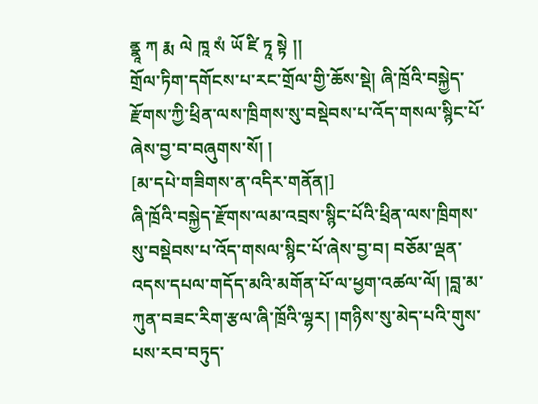ནྣཱ ཀ རྨ ལེ ཁཱ སཾ ཡོ ཛི ཏཱ སྟེ །།
གྲོལ་ཏིག་དགོངས་པ་རང་གྲོལ་གྱི་ཆོས་སྡེ། ཞི་ཁྲོའི་བསྐྱེད་རྫོགས་ཀྱི་ཕྲིན་ལས་ཁྲིགས་སུ་བསྡེབས་པ་འོད་གསལ་སྙིང་པོ་ཞེས་བྱ་བ་བཞུགས་སོ། །
[མ་དཔེ་གཟིགས་ན་འདིར་གནོན།]
ཞི་ཁྲོའི་བསྐྱེད་རྫོགས་ལམ་འབྲས་སྙིང་པོའི་ཕྲིན་ལས་ཁྲིགས་སུ་བསྡེབས་པ་འོད་གསལ་སྙིང་པོ་ཞེས་བྱ་བ། བཅོམ་ལྡན་འདས་དཔལ་གདོད་མའི་མགོན་པོ་ལ་ཕྱག་འཚལ་ལོ། །བླ་མ་ཀུན་བཟང་རིག་རྩལ་ཞི་ཁྲོའི་ལྷར། །གཉིས་སུ་མེད་པའི་གུས་པས་རབ་བཏུད་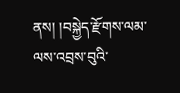ནས། །བསྐྱེད་རྫོགས་ལམ་ལས་འབྲས་བུའི་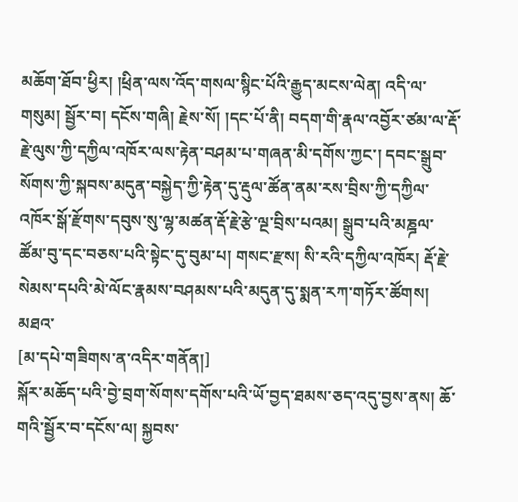མཆོག་ཐོབ་ཕྱིར། །ཕྲིན་ལས་འོད་གསལ་སྙིང་པོའི་རྒྱུད་མངས་ལེན། འདི་ལ་གསུམ། སྦྱོར་བ། དངོས་གཞི། རྗེས་སོ། །དང་པོ་ནི། བདག་གི་རྣལ་འབྱོར་ཙམ་ལ་རྡོ་རྗེ་ལུས་ཀྱི་དཀྱིལ་འཁོར་ལས་རྟེན་བཤམ་པ་གཞན་མི་དགོས་ཀྱང་། དབང་སྒྲུབ་སོགས་ཀྱི་སྐབས་མདུན་བསྐྱེད་ཀྱི་རྟེན་དུ་རྡུལ་ཚོན་ནམ་རས་བྲིས་ཀྱི་དཀྱིལ་འཁོར་སྒོ་རྫོགས་དབུས་སུ་ལྷ་མཚན་རྡོ་རྗེ་རྩེ་ལྔ་བྲིས་པའམ། སྒྲུབ་པའི་མཎྜལ་ཚོམ་བུ་དང་བཅས་པའི་སྟེང་དུ་བུམ་པ། གསང་རྫས། སི་རའི་དཀྱིལ་འཁོར། རྡོ་རྗེ་སེམས་དཔའི་མེ་ལོང་རྣམས་བཤམས་པའི་མདུན་དུ་སྨན་རཀ་གཏོར་ཚོགས། མཐའ་
[མ་དཔེ་གཟིགས་ན་འདིར་གནོན།]
སྐོར་མཆོད་པའི་བྱེ་བྲག་སོགས་དགོས་པའི་ཡོ་བྱད་ཐམས་ཅད་འདུ་བྱས་ནས། ཆོ་གའི་སྦྱོར་བ་དངོས་ལ། སྐྱབས་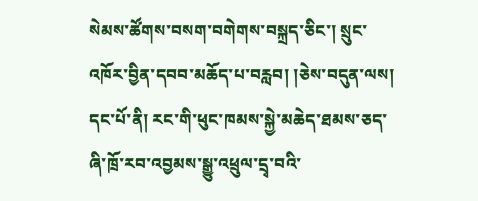སེམས་ཚོགས་བསག་བགེགས་བསྐྲད་ཅིང་། སྲུང་འཁོར་བྱིན་དབབ་མཆོད་པ་བརླབ། །ཅེས་བདུན་ལས། དང་པོ་ནི། རང་གི་ཕུང་ཁམས་སྐྱེ་མཆེད་ཐམས་ཅད་ཞི་ཁྲོ་རབ་འབྱམས་སྒྱུ་འཕྲུལ་དྲྭ་བའི་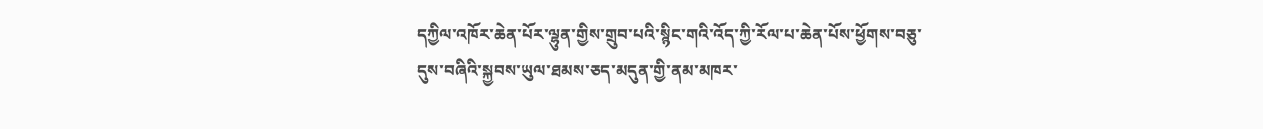དཀྱིལ་འཁོར་ཆེན་པོར་ལྷུན་གྱིས་གྲུབ་པའི་སྙིང་གའི་འོད་ཀྱི་རོལ་པ་ཆེན་པོས་ཕྱོགས་བཅུ་དུས་བཞིའི་སྐྱབས་ཡུལ་ཐམས་ཅད་མདུན་གྱི་ནམ་མཁར་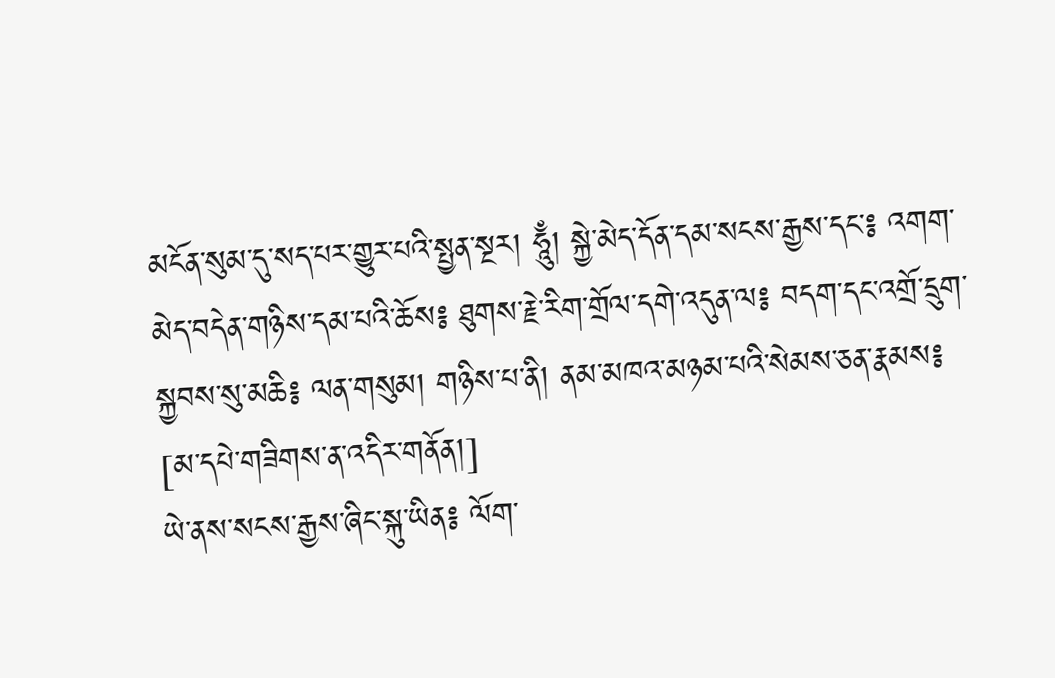མངོན་སུམ་དུ་སད་པར་གྱུར་པའི་སྤྱན་སྔར། ཧཱུྃ། སྐྱེ་མེད་དོན་དམ་སངས་རྒྱས་དང་༔ འགག་མེད་བདེན་གཉིས་དམ་པའི་ཆོས༔ ཐུགས་རྗེ་རིག་གྲོལ་དགེ་འདུན་ལ༔ བདག་དང་འགྲོ་དྲུག་སྐྱབས་སུ་མཆི༔ ལན་གསུམ། གཉིས་པ་ནི། ནམ་མཁའ་མཉམ་པའི་སེམས་ཅན་རྣམས༔
[མ་དཔེ་གཟིགས་ན་འདིར་གནོན།]
ཡེ་ནས་སངས་རྒྱས་ཞིང་སྐུ་ཡིན༔ ལོག་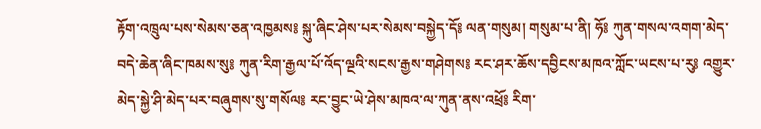རྟོག་འཁྲུལ་པས་སེམས་ཅན་འཁྱམས༔ སྐུ་ཞིང་ཤེས་པར་སེམས་བསྐྱེད་དོ༔ ལན་གསུམ། གསུམ་པ་ནི། ཧོ༔ ཀུན་གསལ་འགག་མེད་བདེ་ཆེན་ཞིང་ཁམས་སུ༔ ཀུན་རིག་རྒྱལ་པོ་འོད་ལྔའི་སངས་རྒྱས་གཤེགས༔ རང་ཤར་ཆོས་དབྱིངས་མཁའ་ཀློང་ཡངས་པ་རུ༔ འགྱུར་མེད་སྐྱེ་ཤི་མེད་པར་བཞུགས་སུ་གསོལ༔ རང་བྱུང་ཡེ་ཤེས་མཁའ་ལ་ཀུན་ནས་འཕྲོ༔ རིག་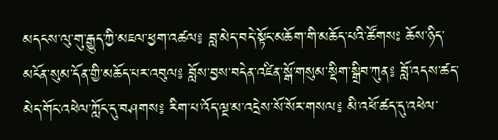མདངས་ལུ་གུ་རྒྱུད་ཀྱི་མཇལ་ཕྱག་འཚལ༔ བླ་མེད་བདེ་སྟོང་མཆོག་གི་མཆོད་པའི་ཚོགསཿ ཆོས་ཉིད་མངོན་སུམ་དོན་གྱི་མཆོད་པར་འབུལ༔ བློས་བྱས་བདེན་འཛིན་སྒོ་གསུམ་སྡིག་སྒྲིབ་ཀུན༔ བློ་འདས་ཚད་མེད་གོང་འཕེལ་ཀློང་དུ་བཤགས༔ རིག་པ་འོད་ལྔ་མ་འདྲེས་སོ་སོར་གསལ༔ མི་འཕོ་ཚད་དུ་འཕེལ་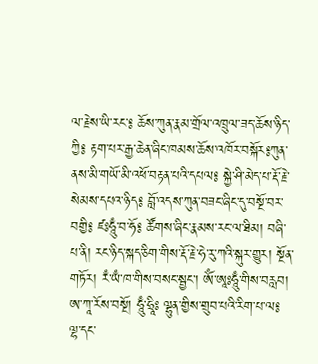ལ་རྗེས་ཡི་རང་༔ ཆོས་ཀུན་རྣམ་གྲོལ་འཁྲུལ་ཟད་ཆོས་ཉིད་ཀྱི༔ རྟག་པར་རྒྱ་ཆེན་ཞིང་ཁམས་ཆོས་འཁོར་བསྐོར༔ཀུན་ནས་མི་གཡོ་མི་འཕོ་བརྟན་པའི་དཔལ༔ སྐྱེ་ཤི་མེད་པ་རྡོ་རྗེ་སེམས་དཔའ་ཉིད༔ བློ་འདས་ཀུན་བཟང་ཞིང་དུ་བསྔོ་བར་བགྱི༔ ཛཿཧཱུྃ་བ་ཧོ༔ ཚོགས་ཞིང་རྣམས་རང་ལ་ཐིམ། བཞི་པ་ནི། རང་ཉིད་སྐད་ཅིག་གིས་རྡོ་རྗེ་ཧེ་རུ་ཀའི་སྐུར་གྱུར། སྔོན་གཏོར། རྃ་ཡྃ་ཁ་གིས་བསང་སྦྱང་། ༀ་ཨཱཿཧཱུྃ་གིས་བརླབ། ཨ་ཀཱ་རོས་བསྔོ། ཧཱུྃ་ཧྲཱིཿ ལྷུན་གྱིས་གྲུབ་པའི་རིག་པ་ལ༔ ལྷ་དང་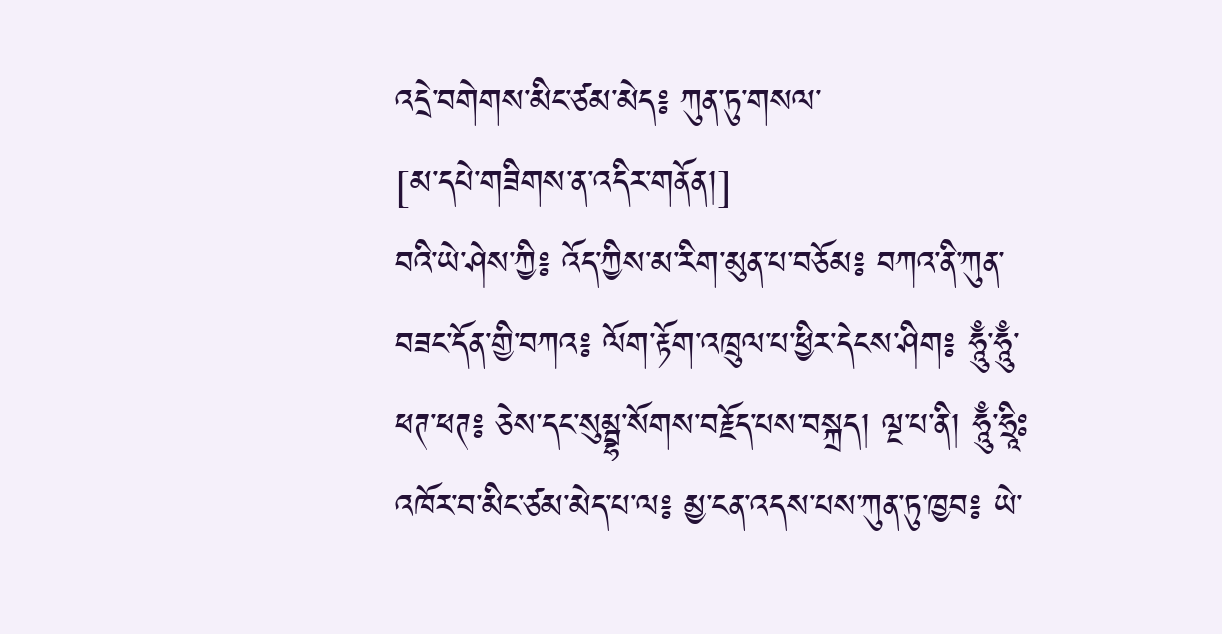འདྲེ་བགེགས་མིང་ཙམ་མེད༔ ཀུན་ཏུ་གསལ་
[མ་དཔེ་གཟིགས་ན་འདིར་གནོན།]
བའི་ཡེ་ཤེས་ཀྱི༔ འོད་ཀྱིས་མ་རིག་མུན་པ་བཅོམ༔ བཀའ་ནི་ཀུན་བཟང་དོན་གྱི་བཀའ༔ ལོག་རྟོག་འཁྲུལ་པ་ཕྱིར་དེངས་ཤིག༔ ཧཱུྃ་ཧཱུྃ་ཕཊ་ཕཊ༔ ཅེས་དང་སུམྦྷ་སོགས་བརྗོད་པས་བསྐྲད། ལྔ་པ་ནི། ཧཱུྃ་ཧྲཱིཿ འཁོར་བ་མིང་ཙམ་མེད་པ་ལ༔ མྱ་ངན་འདས་པས་ཀུན་ཏུ་ཁྱབ༔ ཡེ་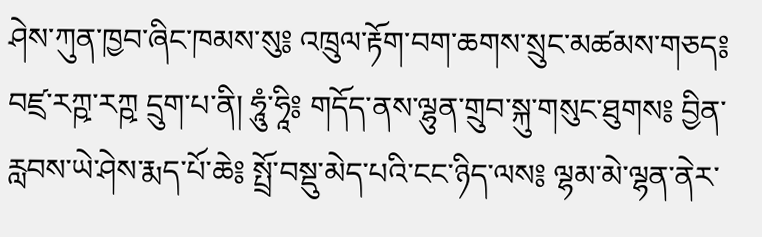ཤེས་ཀུན་ཁྱབ་ཞིང་ཁམས་སུ༔ འཁྲུལ་རྟོག་བག་ཆགས་སྲུང་མཚམས་གཅད༔ བཛྲ་རཀྵ་རཀྵ དྲུག་པ་ནི། ཧཱུཾ་ཧཱི༔ གདོད་ནས་ལྷུན་གྲུབ་སྐུ་གསུང་ཐུགས༔ བྱིན་རླབས་ཡེ་ཤེས་རྨད་པོ་ཆེ༔ སྤྲོ་བསྡུ་མེད་པའི་ངང་ཉིད་ལས༔ ལྷམ་མེ་ལྷན་ནེར་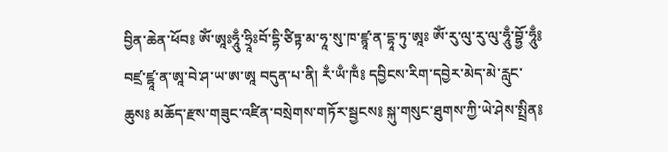བྱིན་ཆེན་ཕོབ༔ ཨོཾ་ཨཱཿཧཱུྃ་ཧྲཱིཿབོ་དྷི་ཙིཏྟ་མ་ཧཱ་སུ་ཁ་ཛྙཱ་ན་དྷཱ་ཏུ་ཨཱཿ ཨོཾ་རུ་ལུ་རུ་ལུ་ཧཱུྃ་བྷྱོ་ཧཱུྃ༔ བཛྲ་ཛྷཱ་ན་ཨཱ་བེ་ཤ་ཡ་ཨ་ཨཱ བདུན་པ་ནི། རྃ་ཡྃ་ཁྃ༔ དབྱིངས་རིག་དབྱེར་མེད་མེ་རླུང་ཆུས༔ མཆོད་རྫས་གཟུང་འཛིན་བསྲེགས་གཏོར་སྦྱངས༔ སྐུ་གསུང་ཐུགས་ཀྱི་ཡེ་ཤེས་སྤྲིན༔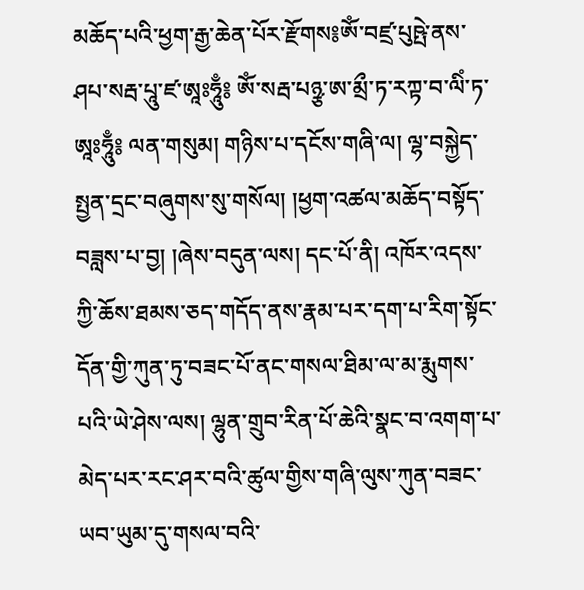མཆོད་པའི་ཕྱག་རྒྱ་ཆེན་པོར་རྫོགས༔ཨོཾ་བཛྲ་པུཥྤེ་ནས་ཤཔ་སརྦ་པཱུ་ཛ་ཨཱཿཧཱུྃ༔ ཨོཾ་སརྦ་པཉྩ་ཨ་མྲྀ་ཏ་རཀྟ་བ་ལིཾ་ཏ་ཨཱཿཧཱུྃ༔ ལན་གསུམ། གཉིས་པ་དངོས་གཞི་ལ། ལྷ་བསྐྱེད་སྤྱན་དྲང་བཞུགས་སུ་གསོལ། །ཕྱག་འཚལ་མཆོད་བསྟོད་བཟླས་པ་བྱ། །ཞེས་བདུན་ལས། དང་པོ་ནི། འཁོར་འདས་ཀྱི་ཆོས་ཐམས་ཅད་གདོད་ནས་རྣམ་པར་དག་པ་རིག་སྟོང་དོན་གྱི་ཀུན་ཏུ་བཟང་པོ་ནང་གསལ་ཐིམ་ལ་མ་རྨུགས་པའི་ཡེ་ཤེས་ལས། ལྷུན་གྲུབ་རིན་པོ་ཆེའི་སྣང་བ་འགག་པ་མེད་པར་རང་ཤར་བའི་ཚུལ་གྱིས་གཞི་ལུས་ཀུན་བཟང་ཡབ་ཡུམ་དུ་གསལ་བའི་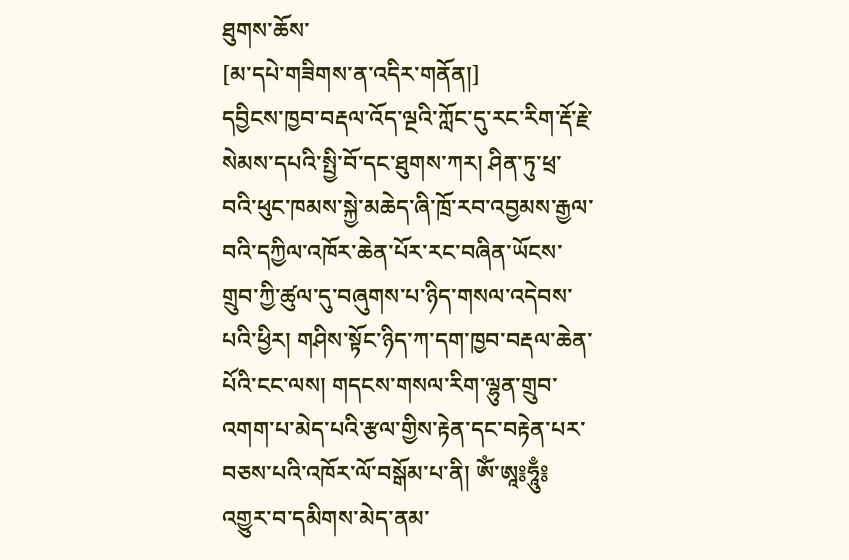ཐུགས་ཆོས་
[མ་དཔེ་གཟིགས་ན་འདིར་གནོན།]
དབྱིངས་ཁྱབ་བརྡལ་འོད་ལྔའི་ཀློང་དུ་རང་རིག་རྡོ་རྗེ་སེམས་དཔའི་སྤྱི་བོ་དང་ཐུགས་ཀར། ཤིན་ཏུ་ཕྲ་བའི་ཕུང་ཁམས་སྐྱེ་མཆེད་ཞི་ཁྲོ་རབ་འབྱམས་རྒྱལ་བའི་དཀྱིལ་འཁོར་ཆེན་པོར་རང་བཞིན་ཡོངས་གྲུབ་ཀྱི་ཚུལ་དུ་བཞུགས་པ་ཉིད་གསལ་འདེབས་པའི་ཕྱིར། གཤིས་སྟོང་ཉིད་ཀ་དག་ཁྱབ་བརྡལ་ཆེན་པོའི་ངང་ལས། གདངས་གསལ་རིག་ལྷུན་གྲུབ་འགག་པ་མེད་པའི་རྩལ་གྱིས་རྟེན་དང་བརྟེན་པར་བཅས་པའི་འཁོར་ལོ་བསྒོམ་པ་ནི། ཨོཾ་ཨཱ༔ཧཱུྃ༔ འགྱུར་བ་དམིགས་མེད་ནམ་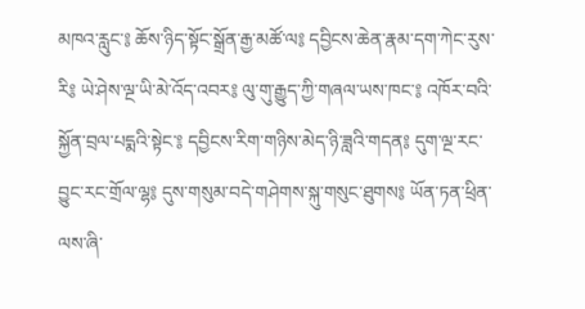མཁའ་རླུང་༔ ཆོས་ཉིད་སྟོང་སྒྲོན་རྒྱ་མཚོ་ལ༔ དབྱིངས་ཆེན་རྣམ་དག་ཀེང་རུས་རི༔ ཡེ་ཤེས་ལྔ་ཡི་མེ་འོད་འབར༔ ལུ་གུ་རྒྱུད་ཀྱི་གཞལ་ཡས་ཁང་༔ འཁོར་བའི་སྐྱོན་བྲལ་པདྨའི་སྟེང་༔ དབྱིངས་རིག་གཉིས་མེད་ཉི་ཟླའི་གདན༔ དུག་ལྔ་རང་བྱུང་རང་གྲོལ་ལྷ༔ དུས་གསུམ་བདེ་གཤེགས་སྐུ་གསུང་ཐུགས༔ ཡོན་ཏན་ཕྲིན་ལས་ཞི་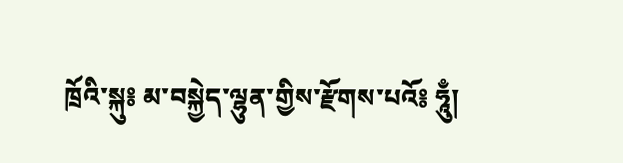ཁྲོའི་སྐུ༔ མ་བསྐྱེད་ལྷུན་གྱིས་རྫོགས་པའོ༔ ཧཱུྃ།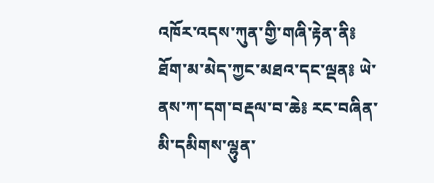འཁོར་འདས་ཀུན་གྱི་གཞི་རྟེན་ནི༔ ཐོག་མ་མེད་ཀྱང་མཐའ་དང་ལྡན༔ ཡེ་ནས་ཀ་དག་བརྡལ་བ་ཆེ༔ རང་བཞིན་མི་དམིགས་ལྷུན་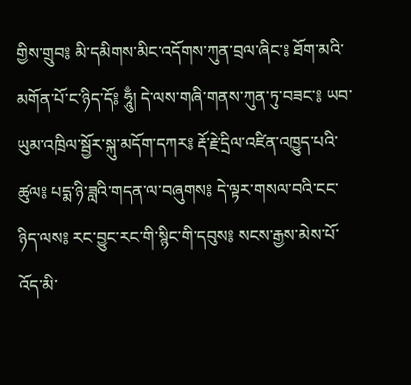གྱིས་གྲུབ༔ མི་དམིགས་མིང་འདོགས་ཀུན་བྲལ་ཞིང་༔ ཐོག་མའི་མགོན་པོ་ང་ཉིད་དོ༔ ཧཱུྃ། དེ་ལས་གཞི་གནས་ཀུན་ཏུ་བཟང་༔ ཡབ་ཡུམ་འཁྲིལ་སྦྱོར་སྐུ་མདོག་དཀར༔ རྡོ་རྗེ་དྲིལ་འཛིན་འཁྱུད་པའི་ཚུལ༔ པདྨ་ཉི་ཟླའི་གདན་ལ་བཞུགས༔ དེ་ལྟར་གསལ་བའི་ངང་ཉིད་ལས༔ རང་བྱུང་རང་གི་སྙིང་གི་དབུས༔ སངས་རྒྱས་མེས་པོ་འོད་མི་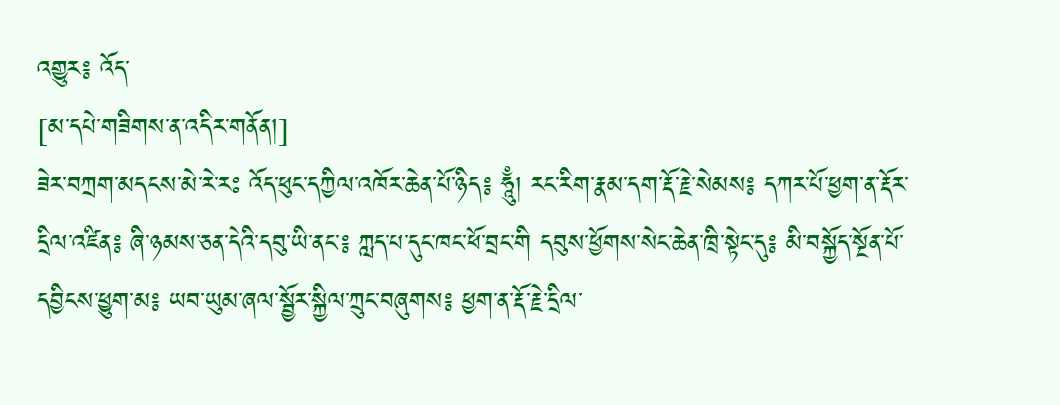འགྱུར༔ འོད་
[མ་དཔེ་གཟིགས་ན་འདིར་གནོན།]
ཟེར་བཀྲག་མདངས་མེ་རེ་རཿ འོད་ཕུང་དཀྱིལ་འཁོར་ཆེན་པོ་ཉིད༔ ཧཱུྃ། རང་རིག་རྣམ་དག་རྡོ་རྗེ་སེམས༔ དཀར་པོ་ཕྱག་ན་རྡོར་དྲིལ་འཛིན༔ ཞི་ཉམས་ཅན་དེའི་དབུ་ཡི་ནང་༔ ཀླད་པ་དུང་ཁང་ཕོ་བྲང་གི དབུས་ཕྱོགས་སེང་ཆེན་ཁྲི་སྟེང་དུ༔ མི་བསྐྱོད་སྔོན་པོ་དབྱིངས་ཕྱུག་མ༔ ཡབ་ཡུམ་ཞལ་སྦྱོར་སྐྱིལ་ཀྲུང་བཞུགས༔ ཕྱག་ན་རྡོ་རྗེ་དྲིལ་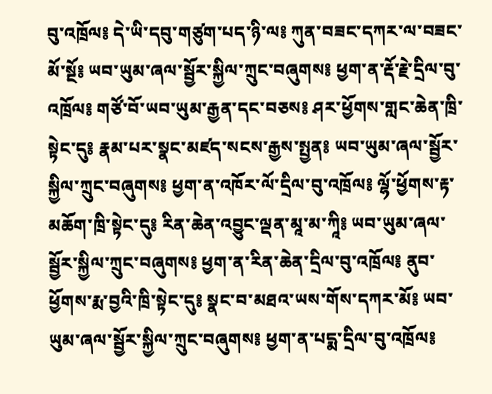བུ་འཁྲོལ༔ དེ་ཡི་དབུ་གཙུག་པད་ཉི་ལ༔ ཀུན་བཟང་དཀར་ལ་བཟང་མོ་སྔོ༔ ཡབ་ཡུམ་ཞལ་སྦྱོར་སྐྱིལ་ཀྲུང་བཞུགས༔ ཕྱག་ན་རྡོ་རྗེ་དྲིལ་བུ་འཁྲོལ༔ གཙོ་བོ་ཡབ་ཡུམ་རྒྱན་དང་བཅས༔ ཤར་ཕྱོགས་གླང་ཆེན་ཁྲི་སྟེང་དུ༔ རྣམ་པར་སྣང་མཛད་སངས་རྒྱས་སྤྱན༔ ཡབ་ཡུམ་ཞལ་སྦྱོར་སྐྱིལ་ཀྲུང་བཞུགས༔ ཕྱག་ན་འཁོར་ལོ་དྲིལ་བུ་འཁྲོལ༔ ལྷོ་ཕྱོགས་རྟ་མཆོག་ཁྲི་སྟེང་དུ༔ རིན་ཆེན་འབྱུང་ལྡན་མཱ་མ་ཀཱི༔ ཡབ་ཡུམ་ཞལ་སྦྱོར་སྐྱིལ་ཀྲུང་བཞུགས༔ ཕྱག་ན་རིན་ཆེན་དྲིལ་བུ་འཁྲོལ༔ ནུབ་ཕྱོགས་རྨ་བྱའི་ཁྲི་སྟེང་དུ༔ སྣང་བ་མཐའ་ཡས་གོས་དཀར་མོ༔ ཡབ་ཡུམ་ཞལ་སྦྱོར་སྐྱིལ་ཀྲུང་བཞུགས༔ ཕྱག་ན་པདྨ་དྲིལ་བུ་འཁྲོལ༔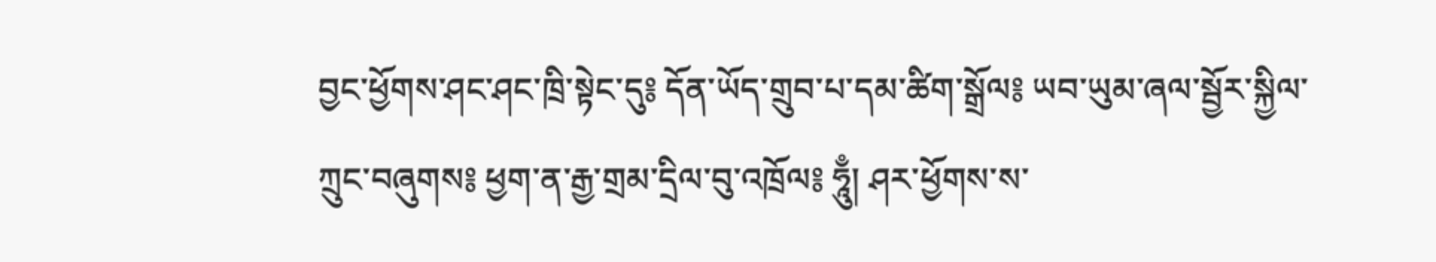བྱང་ཕྱོགས་ཤང་ཤང་ཁྲི་སྟེང་དུ༔ དོན་ཡོད་གྲུབ་པ་དམ་ཚིག་སྒྲོལ༔ ཡབ་ཡུམ་ཞལ་སྦྱོར་སྐྱིལ་ཀྲུང་བཞུགས༔ ཕྱག་ན་རྒྱ་གྲམ་དྲིལ་བུ་འཁྲོལ༔ ཧཱུྃ། ཤར་ཕྱོགས་ས་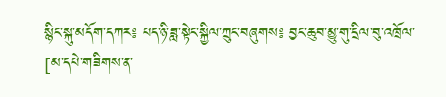སྙིང་སྐུ་མདོག་དཀར༔ པད་ཉི་ཟླ་སྟེང་སྐྱིལ་ཀྲུང་བཞུགས༔ བྱང་ཆུབ་མྱུ་གུ་དྲིལ་བུ་འཁྲོལ་
[མ་དཔེ་གཟིགས་ན་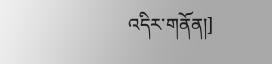འདིར་གནོན།]